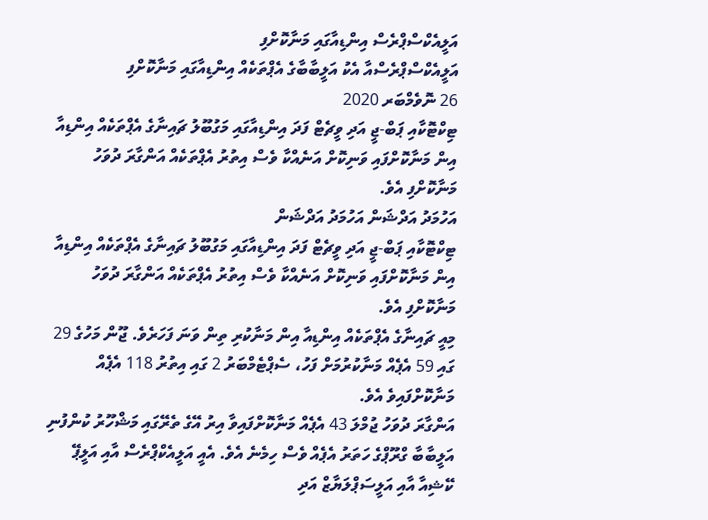އަލީއެކްސްޕްރެސް އިންޑިއާގައި މަނާކޮށްފި
އަލީއެކްސްޕްރެސްއާ އެކު އަލީބާބާގެ އެޕްތަކެއް އިންޑިއާގައި މަނާކޮށްފި
26 ނޮވެމްބަރ 2020
ޓިކްޓޮކާއި ޕަބް-ޖީ އަދި ވީޗެޓް ފަދަ އިންޑިއާގައި މަގުބޫލު ޗައިނާގެ އެޕްތަކެއް އިންޑިއާ އިން މަނާކޮށްފައި ވަނިކޮށް އަނެއްކާ ވެސް އިތުރު އެޕްތަކެއް އަންގާރަ ދުވަހު މަނާކޮށްފި އެވެ.
އަހުމަދު އަދްޝަން އަހުމަދު އަދްޝަން
ޓިކްޓޮކާއި ޕަބް-ޖީ އަދި ވީޗެޓް ފަދަ އިންޑިއާގައި މަގުބޫލު ޗައިނާގެ އެޕްތަކެއް އިންޑިއާ އިން މަނާކޮށްފައި ވަނިކޮށް އަނެއްކާ ވެސް އިތުރު އެޕްތަކެއް އަންގާރަ ދުވަހު މަނާކޮށްފި އެވެ.
މިއީ ޗައިނާގެ އެޕްތަކެއް އިންޑިއާ އިން މަނާކުރި ތިން ވަނަ ފަހަރެވެ. ޖޫން މަހުގެ 29 ގައި 59 އެޕެއް މަނާކުރުމަށް ފަހު، ސެޕްޓެމްބަރު 2 ގައި އިތުރު 118 އެޕެއް މަނާކޮށްފައިވެ އެވެ.
އަންގާރަ ދުވަހު ޖުމްލަ 43 އެޕެއް މަނާކޮށްފައިވާ އިރު އޭގެ ތެރޭގައި މަޝްހޫރު ކުންފުނި އަލީބާބާ ގްރޫޕްގެ ހަތަރު އެޕެއް ވެސް ހިމެނެ އެވެ. އެއީ އަލީއެކްޕްރެސް އާއި އަލީޕޭ ކޭޝިއާ އާއި އަލީސަޕްލަޔާޒް އަދި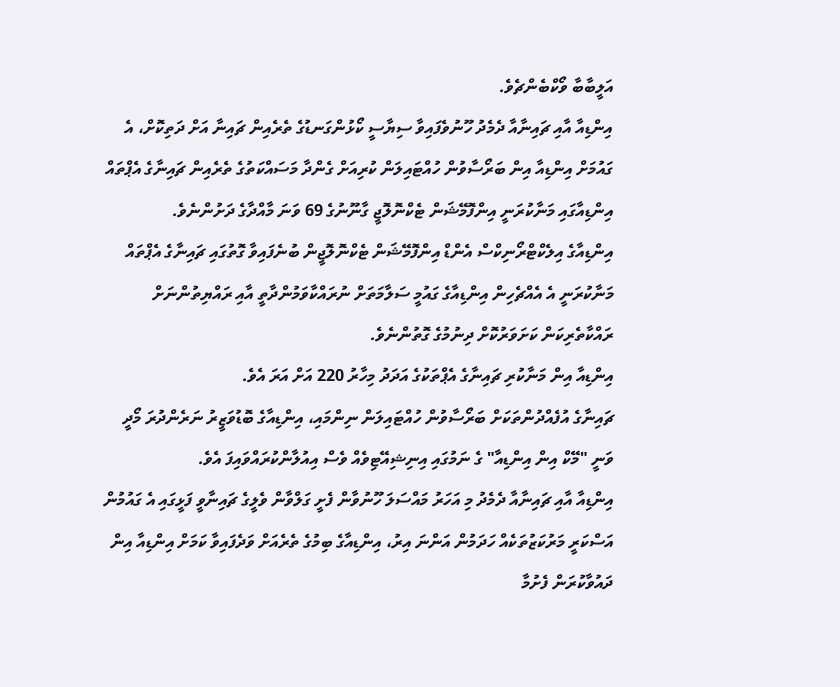އަލީބާބާ ވޯކްބެންޗެވެ.
އިންޑިއާ އާއި ޗައިނާއާ ދެމެދު ހޫނުވެފައިވާ ސިޔާސީ ކޯޅުންގަނޑުގެ ތެރެއިން ޗައިނާ އަށް ދަތިކޮށް، އެ ގައުމަށް އިންޑިއާ އިން ބަރޯސާވުން ހުއްޓައިލަން ކުރިއަށް ގެންދާ މަސައްކަތުގެ ތެރެއިން ޗައިނާގެ އެޕްތައް އިންޑިއާގައި މަނާކުރަނީ އިންފޮމޭޝަން ޓެކްނޮލޮޖީ ގާނޫނުގެ 69 ވަނަ މާއްދާގެ ދަށުންނެވެ.
އިންޑިއާގެ އިލެކްޓްރޯނިކްސް އެންޑް އިންފޮމޭޝަން ޓެކްނޮލޮޖީން ބުނެފައިވާ ގޮތުގައި ޗައިނާގެ އެޕްތައް މަނާކުރަނީ އެ އެއްޗެހިން އިންޑިއާގެ ގައުމީ ސަލާމަތަށް ނުރައްކާވަމުންދާތީ އާއި ރައްޔިތުންނަށް ރައްކާތެރިކަން ކަށަވަރުކޮށް ދިނުމުގެ ގޮތުންނެވެ.
އިންޑިއާ އިން މަނާކުރި ޗައިނާގެ އެޕްތަކުގެ އަދަދު މިހާރު 220 އަށް އަރަ އެވެ.
ޗައިނާގެ އުފެއްދުންތަކަށް ބަރޯސާވުން ހުއްޓައިލަން ނިންމައި، އިންޑިއާގެ ބޮޑުވަޒީރު ނަރެންދުރަ މޯދީ ވަނީ "މޭކް އިން އިންޑިއާ" ގެ ނަމުގައި އިނިޝިއޭޓިވެއް ވެސް އިއުލާންކުރައްވައިފަ އެވެ.
އިންޑިއާ އާއި ޗައިނާއާ ދެމެދު މި އަހަރު މައްސަލަ ހޫނުވާން ފެށީ ގަލްވާން ވެލީގެ ޗައިނާވީ ފަޅީގައި އެ ގައުމުން އަސްކަރީ މަރުކަޒުތަކެއް ހަދަމުން އަންނަ އިރު، އިންޑިއާގެ ބިމުގެ ތެރެއަށް ވަދެފައިވާ ކަމަށް އިންޑިއާ އިން ދައުވާކުރަން ފެށުމާ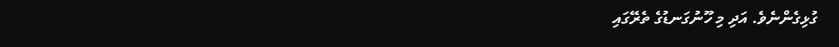ގުޅިގެންނެވެ. އަދި މި ހޫނުގަނޑުގެ ތެރޭގައި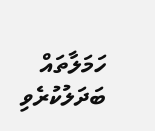ހަމަލާތައް ބަދަލުކުރެވި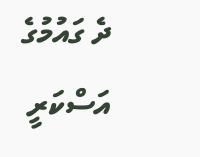ދެ ގައުމުގެ އަސްކަރީ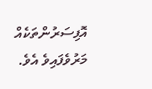އޮފިސަރުންތަކެއް މަރުވެފައިވެ އެވެ.